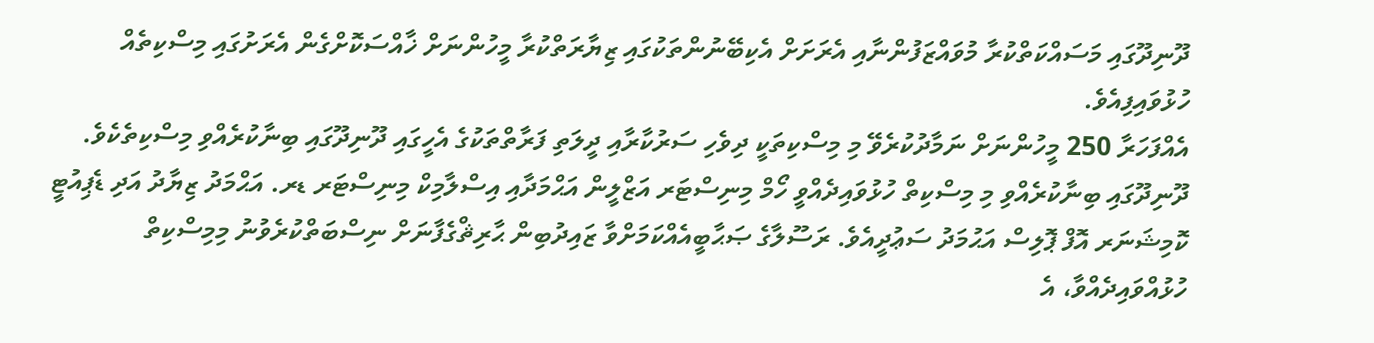ދޫނިދޫގައި މަސައްކަތްކުރާ މުވައްޒަފުންނާއި އެރަށަށް އެކިބޭނުންތަކުގައި ޒިޔާރަތްކުރާ މީހުންނަށް ޚާއްސަކޮށްގެން އެރަށުގައި މިސްކިތެއް ހުޅުވައިފިއެވެ.
އެއްފަހަރާ 250 މީހުންނަށް ނަމާދުކުރެވޭ މި މިސްކިތަކީ ދިވެހި ސަރުކާރާއި ދީލަތި ފަރާތްތަކުގެ އެހީގައި ދޫނިދޫގައި ބިނާކުރެއްވި މިސްކިތެކެވެ. ދޫނިދޫގައި ބިނާކުރެއްވި މި މިސްކިތް ހުޅުވައިދެއްވީ ހޯމް މިނިސްޓަރ އަޒްލީން އަޙްމަދާއި އިސްލާމިކް މިނިސްޓަރ ޑރ. އަޙްމަދު ޒިޔާދު އަދި ޑެޕިއުޓީ ކޮމިޝަނަރ އޮފް ޕޮލިސް އަޙުމަދު ސަޢުދީއެވެ. ރަސޫލާގެ ޞަޙާބީއެއްކަމަށްވާ ޒައިދުބިން ޙާރިޘްގެފާނަށް ނިސްބަތްކުރެވުނު މިމިސްކިތް ހުޅުއްވައިދެއްވާ، އެ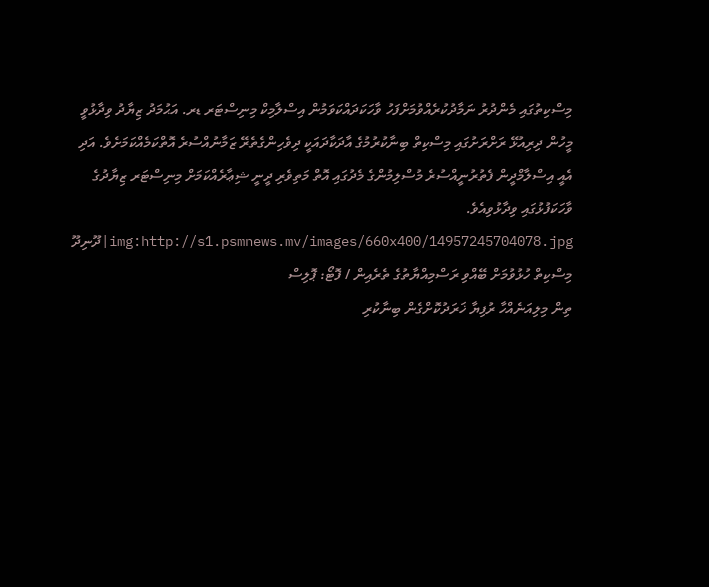މިސްކިތުގައި މެންދުރު ނަމާދުކުރެއްވުމަށްފަހު ވާހަކަދައްކަވަމުން އިސްލާމިކް މިނިސްޓަރ ޑރ. އަޙުމަދު ޒިޔާދު ވިދާޅުވީ މީހުން ދިރިއުޅޭ ރަށްރަށުގައި މިސްކިތް ބިނާކުރުމުގެ އާދަކާދައަކީ ދިވެހިންގެތެރޭ ޒަމާނުއްސުރެ އޮތްކަމެއްކަމަށެވެ. އަދި އެއީ އިސްލާމްދީން ފެތުރުނީއްސުރެ މުސްލިމުންގެ މެދުގައި އޮތް މަތިވެރި ދީނީ ޝިޢާރެއްކަމަށް މިނިސްޓަރ ޒިޔާދުގެ ވާހަކަފުޅުގައި ވިދާޅުވިއެވެ.
img:http://s1.psmnews.mv/images/660x400/14957245704078.jpg|ދޫނިދޫ މިސްކިތް ހުޅުވުމަށް ބޭއްވި ރަސްމިއްޔާތުގެ ތެރެއިން / ފޮޓޯ: ޕޮލިސް
ތިން މިލިއަނެއްހާ ރުފިޔާ ޚަރަދުކޮށްގެން ބިނާކުރި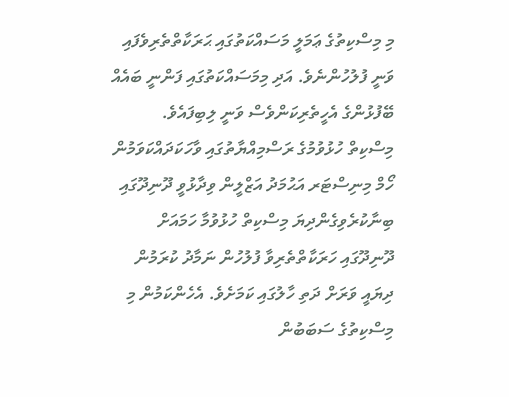މި މިސްކިތުގެ ޢަމަލީ މަސައްކަތުގައި ޙަރަކާތްތެރިވެފައި ވަނީ ފުލުހުންނެވެ. އަދި މިމަސައްކަތުގައި ފަންނީ ބައެއް ބޭފުޅުންގެ އެހީތެރިކަންވެސް ވަނީ ލިބިފައެވެ.
މިސްކިތް ހުޅުވުމުގެ ރަސްމިއްޔާތުގައި ވާހަކަދައްކަވަމުން ހޯމް މިނިސްޓަރ އަޙުމަދު އަޒްލީން ވިދާޅުވީ ދޫނިދޫގައި ބިނާކުރެވިގެންދިޔަ މިސްކިތް ހުޅުވުމާ ހަމައަށް ދޫނިދޫގައި ހަރަކާތްތެރިވާ ފުލުހުން ނަމާދު ކުރަމުން ދިޔައީ ވަރަށް ދަތި ހާލުގައި ކަމަށެވެ. އެހެންކަމުން މި މިސްކިތުގެ ސަބަބުން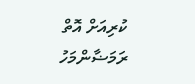ކުރިއަށް އޮތް ރަމަޟާންމަހު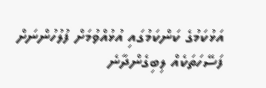އަޅުކަމުގެ ކަންކަމުގައި އުޅުއްވުމަށް ފުލުހުންނަށް ފަސޭހަތަކެއް ލިބިގެންދާނެ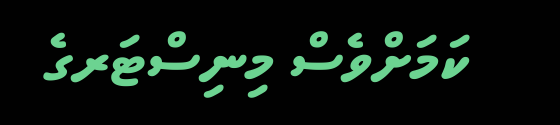ކަމަށްވެސް މިނިސްޓަރގެ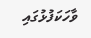ވާހަކަފުޅުގައި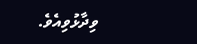ވިދާޅުވިއެވެ.